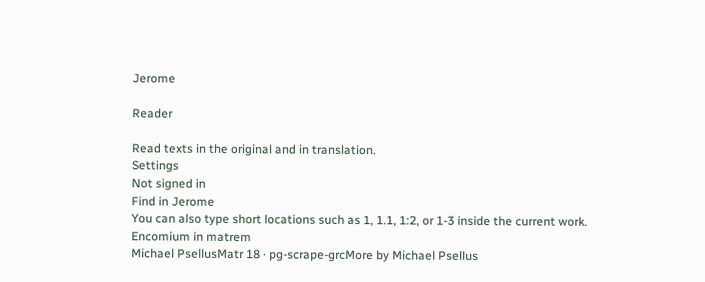Jerome

Reader

Read texts in the original and in translation.
Settings
Not signed in
Find in Jerome
You can also type short locations such as 1, 1.1, 1:2, or 1-3 inside the current work.
Encomium in matrem
Michael PsellusMatr 18 · pg-scrape-grcMore by Michael Psellus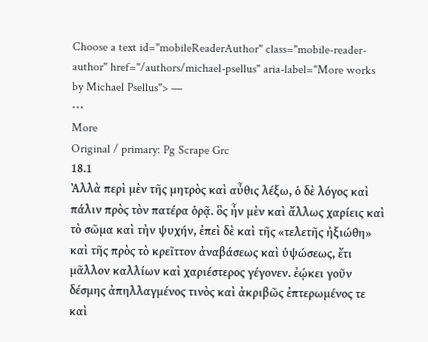Choose a text id="mobileReaderAuthor" class="mobile-reader-author" href="/authors/michael-psellus" aria-label="More works by Michael Psellus"> —
⋯
More
Original / primary: Pg Scrape Grc
18.1
Ἀλλὰ περὶ μὲν τῆς μητρὸς καὶ αὖθις λέξω, ὁ δὲ λόγος καὶ πάλιν πρὸς τὸν πατέρα ὁρᾷ. ὃς ἦν μὲν καὶ ἄλλως χαρίεις καὶ τὸ σῶμα καὶ τὴν ψυχήν, ἐπεὶ δὲ καὶ τῆς «τελετῆς ἠξιώθη» καὶ τῆς πρὸς τὸ κρεῖττον ἀναβάσεως καὶ ὑψώσεως, ἔτι μᾶλλον καλλίων καὶ χαριέστερος γέγονεν. ἐῴκει γοῦν δέσμης ἀπηλλαγμένος τινὸς καὶ ἀκριβῶς ἐπτερωμένος τε καὶ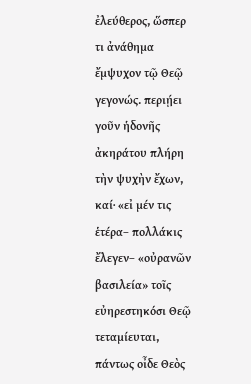ἐλεύθερος, ὥσπερ τι ἀνάθημα ἔμψυχον τῷ Θεῷ γεγονώς. περιῄει γοῦν ἡδονῆς ἀκηράτου πλήρη τὴν ψυχὴν ἔχων, καί· «εἰ μέν τις ἑτέρα– πολλάκις ἔλεγεν– «οὐρανῶν βασιλεία» τοῖς εὐηρεστηκόσι Θεῷ τεταμίευται, πάντως οἶδε Θεὸς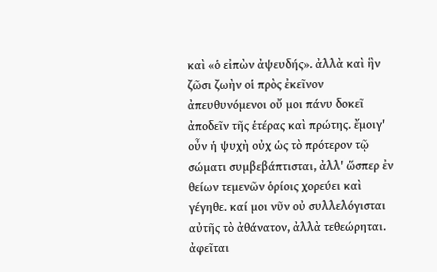καὶ «ὁ εἰπὼν ἀψευδής». ἀλλὰ καὶ ἣν ζῶσι ζωὴν οἱ πρὸς ἐκεῖνον ἀπευθυνόμενοι οὔ μοι πάνυ δοκεῖ ἀποδεῖν τῆς ἑτέρας καὶ πρώτης. ἔμοιγ' οὖν ἡ ψυχὴ οὐχ ὡς τὸ πρότερον τῷ σώματι συμβεβάπτισται, ἀλλ' ὥσπερ ἐν θείων τεμενῶν ὁρίοις χορεύει καὶ γέγηθε. καί μοι νῦν οὐ συλλελόγισται αὐτῆς τὸ ἀθάνατον, ἀλλὰ τεθεώρηται. ἀφεῖται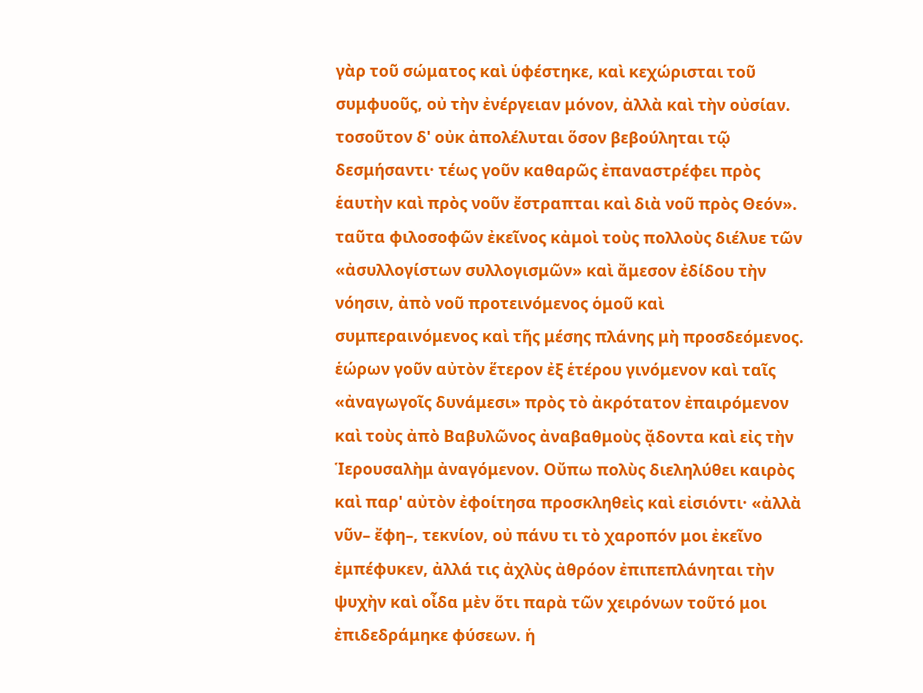γὰρ τοῦ σώματος καὶ ὑφέστηκε, καὶ κεχώρισται τοῦ συμφυοῦς, οὐ τὴν ἐνέργειαν μόνον, ἀλλὰ καὶ τὴν οὐσίαν. τοσοῦτον δ' οὐκ ἀπολέλυται ὅσον βεβούληται τῷ δεσμήσαντι· τέως γοῦν καθαρῶς ἐπαναστρέφει πρὸς ἑαυτὴν καὶ πρὸς νοῦν ἔστραπται καὶ διὰ νοῦ πρὸς Θεόν». ταῦτα φιλοσοφῶν ἐκεῖνος κἀμοὶ τοὺς πολλοὺς διέλυε τῶν «ἀσυλλογίστων συλλογισμῶν» καὶ ἄμεσον ἐδίδου τὴν νόησιν, ἀπὸ νοῦ προτεινόμενος ὁμοῦ καὶ συμπεραινόμενος καὶ τῆς μέσης πλάνης μὴ προσδεόμενος. ἑώρων γοῦν αὐτὸν ἕτερον ἐξ ἑτέρου γινόμενον καὶ ταῖς «ἀναγωγοῖς δυνάμεσι» πρὸς τὸ ἀκρότατον ἐπαιρόμενον καὶ τοὺς ἀπὸ Βαβυλῶνος ἀναβαθμοὺς ᾄδοντα καὶ εἰς τὴν Ἱερουσαλὴμ ἀναγόμενον. Οὔπω πολὺς διεληλύθει καιρὸς καὶ παρ' αὐτὸν ἐφοίτησα προσκληθεὶς καὶ εἰσιόντι· «ἀλλὰ νῦν– ἔφη–, τεκνίον, οὐ πάνυ τι τὸ χαροπόν μοι ἐκεῖνο ἐμπέφυκεν, ἀλλά τις ἀχλὺς ἀθρόον ἐπιπεπλάνηται τὴν ψυχὴν καὶ οἶδα μὲν ὅτι παρὰ τῶν χειρόνων τοῦτό μοι ἐπιδεδράμηκε φύσεων. ἡ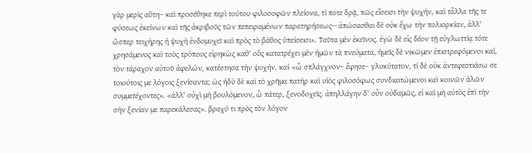γὰρ μερὶς αὕτη– καὶ προσέθηκε περὶ τούτου φιλοσοφῶν πλείονα, τί ποτε δρᾷ, πῶς εἴσεισι τὴν ψυχήν, καὶ τἆλλα τῆς τε φύσεως ἐκείνων καὶ τῆς ἀκριβοῦς τῶν πεπειραμένων παρατηρήσεως–· ἀπώσασθαι δὲ οὐκ ἔχω τὴν πολιορκίαν, ἀλλ' ὥσπερ τειχήρης ἡ ψυχὴ ἐνδομυχεῖ καὶ πρὸς τὸ βάθος ὑπείσεισι». Ταῦτα μὲν ἐκεῖνος. ἐγὼ δὲ εἰς δέον τῇ εὐγλωττίᾳ τότε χρησάμενος καὶ τοὺς τρόπους εἰρηκὼς καθ' οὓς κατατρέχει μὲν ἡμῶν τὰ πνεύματα, ἡμεῖς δὲ νικῶμεν ἐπιστρεφόμενοι καί, τὸν τάραχον αὐτοῦ ἀφελών, κατέστησα τὴν ψυχήν. καί· «ὦ σπλάγχνον– ἔφησε– γλυκύτατον, τί δὲ οὐκ ἀντεφεστιάσω σε τοιούτοις με λόγοις ξενίσαντα; ὡς ἡδὺ δὲ καὶ τὸ χρῆμα πατὴρ καὶ υἱὸς φιλοσόφως συνδιαιτώμενοι καὶ κοινῶν ἁλῶν συμμετέχοντες». «ἀλλ' οὐχὶ μὴ βουλόμενον, ὧ πάτερ, ξενοδοχεῖς. ἀπηλλάγην δ' οὖν οὐδαμῶς, εἰ καὶ μὴ αὐτὸς ἐπὶ τὴν σὴν ξενίαν με παρεκάλεσας». βραχύ τι πρὸς τὸν λόγον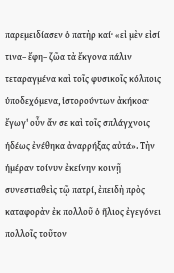παρεμειδίασεν ὁ πατὴρ καί· «εἰ μὲν εἰσί τινα– ἔφη– ζῶα τὰ ἔκγονα πάλιν τεταραγμένα καὶ τοῖς φυσικοῖς κόλποις ὑποδεχόμενα, ἱστορούντων ἀκήκοα· ἔγωγ' οὖν ἄν σε καὶ τοῖς σπλάγχνοις ἡδέως ἐνέθηκα ἀναρρήξας αὐτά». Τὴν ἡμέραν τοίνυν ἐκείνην κοινῇ συνεστιαθεὶς τῷ πατρί, ἐπειδὴ πρὸς καταφορὰν ἐκ πολλοῦ ὁ ἥλιος ἐγεγόνει πολλοῖς τοῦτον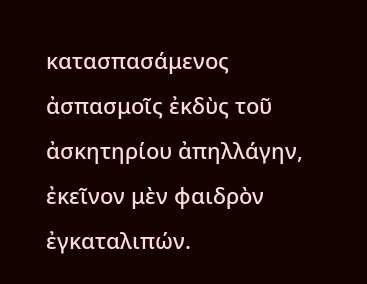κατασπασάμενος ἀσπασμοῖς ἐκδὺς τοῦ ἀσκητηρίου ἀπηλλάγην, ἐκεῖνον μὲν φαιδρὸν ἐγκαταλιπών.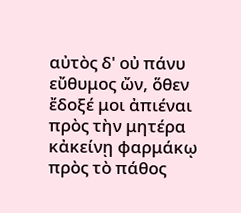αὐτὸς δ' οὐ πάνυ εὔθυμος ὤν, ὅθεν ἔδοξέ μοι ἀπιέναι πρὸς τὴν μητέρα κἀκείνῃ φαρμάκῳ πρὸς τὸ πάθος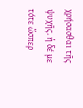χρήσασθαι τῆς ψυχῆς. ἡ δέ με τότε ὥσπερ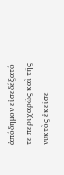ἀπόδημον εἰσεδέξατό τε περιχαρῶς καὶ τῆς νυκτὸς ἐκεῖσε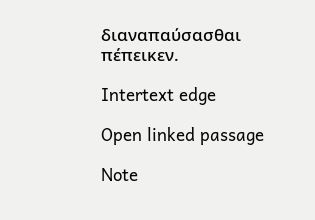διαναπαύσασθαι πέπεικεν.

Intertext edge

Open linked passage

Note